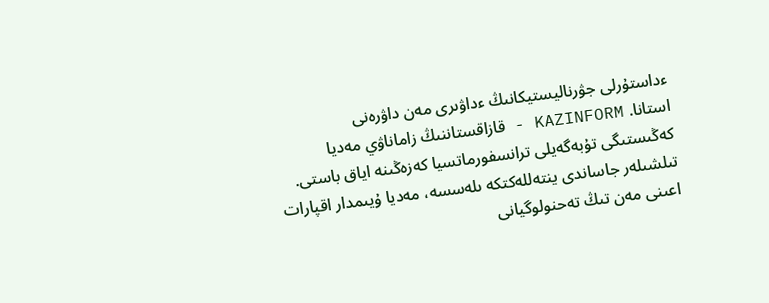ءداستۇرلى جۋرناليستيكانىڭ ءداۋىرى مەن داۋرەنى
استانا. KAZINFORM - قازاقستاننىڭ زاماناۋي مەديا كەڭىستىگى تۇبەگەيلى ترانسفورماتسيا كەزەڭىنە اياق باستى. تىلشىلەر جاساندى ينتەللەكتكە ىلەسسە، مەديا ۇيىمدار اقپارات اعىنى مەن تىڭ تەحنولوگيانى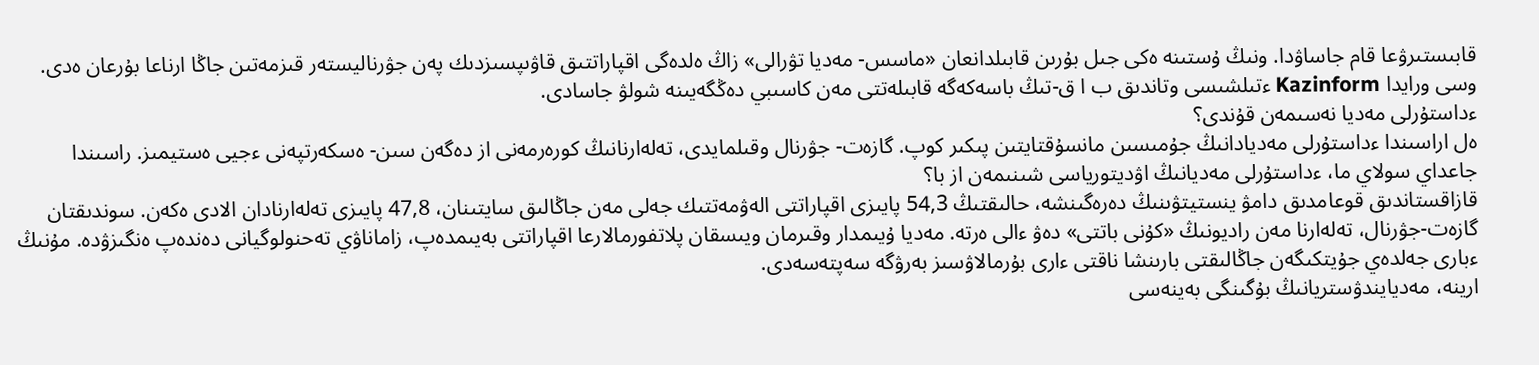قابىستىرۋعا قام جاساۋدا. ونىڭ ۇستىنە ەكى جىل بۇرىن قابىلدانعان «ماسس- مەديا تۋرالى» زاڭ ەلدەگى اقپاراتتىق قاۋىپسىزدىك پەن جۋرناليستەر قىزمەتىن جاڭا ارناعا بۇرعان ەدى. وسى ورايدا Kazinform ءتىلشىسى وتاندىق ب ا ق-تىڭ باسەكەگە قابىلەتتى مەن كاسىبي دەڭگەيىنە شولۋ جاسادى.
ءداستۇرلى مەديا نەسىمەن قۇندى؟
ەل اراسىندا ءداستۇرلى مەديادانىڭ جۇمىسىن مانسۇقتايتىن پىكىر كوپ. گازەت- جۋرنال وقىلمايدى، تەلەارنانىڭ كورەرمەنى از دەگەن سىن- ەسكەرتپەنى ءجيى ەستيمىز. راسىندا جاعداي سولاي ما، ءداستۇرلى مەديانىڭ اۋديتورياسى شىنىمەن از با؟
قازاقستاندىق قوعامدىق دامۋ ينستيتۋىنىڭ دەرەگىنشە، حالىقتىڭ 54,3 پايىزى اقپاراتتى الەۋمەتتىك جەلى مەن جاڭالىق سايتىنان، 47,8 پايىزى تەلەارنادان الادى ەكەن. سوندىقتان گازەت-جۋرنال، تەلەارنا مەن راديونىڭ «كۇنى باتتى» دەۋ ءالى ەرتە. مەديا ۇيىمدار وقىرمان ويىسقان پلاتفورمالارعا اقپاراتتى بەيىمدەپ، زاماناۋي تەحنولوگيانى دەندەپ ەنگىزۋدە. مۇنىڭ ءبارى جەلدەي جۇيتكىگەن جاڭالىقتى بارىنشا ناقتى ءارى بۇرمالاۋسىز بەرۋگە سەپتەسەدى.
ارينە، مەديايندۋستريانىڭ بۇگىنگى بەينەسى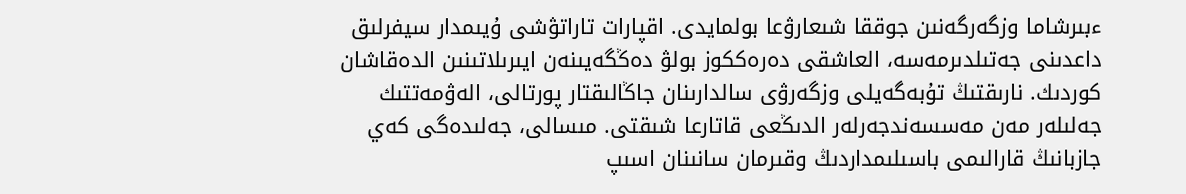ءبىرشاما وزگەرگەنىن جوققا شىعارۋعا بولمايدى. اقپارات تاراتۋشى ۇيىمدار سيفرلىق داعدىنى جەتىلدىرمەسە، العاشقى دەرەككوز بولۋ دەڭگەيىنەن ايىرىلاتىنىن الدەقاشان كوردىك. نارىقتىڭ تۇبەگەيلى وزگەرۋى سالدارىنان جاڭالىقتار پورتالى، الەۋمەتتىك جەلىلەر مەن مەسسەندجەرلەر الدىڭعى قاتارعا شىقتى. مىسالى، جەلىدەگى كەي جازبانىڭ قارالىمى باسىلىمداردىڭ وقىرمان سانىنان اسىپ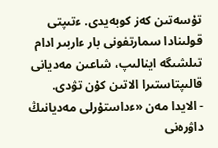تۇسەتىن كەز كوبەيدى. ءتىپتى قولىنادا سمارتفونى بار ءاربىر ادام تىلشىگە اينالىپ، شاعىن مەديانى قالىپتاستىرا الاتىن كۇن تۋدى.
- الايدا مەن «ءداستۇرلى مەديانىڭ داۋرەنى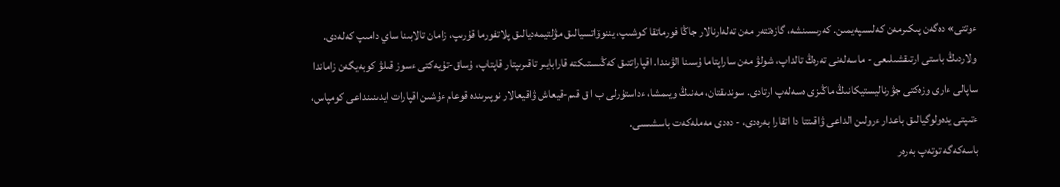ءوتتى» دەگەن پىكىرمەن كەلىسپەيمىن. كەرىسىنشە، گازەتتەر مەن تەلەارنالار جاڭا فورماتقا كوشىپ، يننوۆاتسيالىق مۋلتيمەديالىق پلاتفورما قۇرىپ، زامان تالابىنا ساي دامىپ كەلەدى. ولاردىڭ باستى ارتىقشىلىعى - ماسەلەنى تەرەڭ تالداپ، شولۋ مەن ساراپتاما ۇسىنا الۋىندا. اقپاراتتىق كەڭىستىكتە قارابايىر تاقىرىپتار قاپتاپ، ۇساق-تۇيەكتى ءسوز قىلۋ كوبەيگەن زاماندا ساپالى ءارى وزەكتى جۋرناليستيكانىڭ ماڭىزى ەسەلەپ ارتادى. سوندىقتان، مەنىڭ ويىمشا، ءداستۇرلى ب ا ق قىم-قيعاش ۋاقيعالار نوپىرىندە قوعام ءۇشىن اقپارات ايدىنىنداعى كومپاس، ءتىپتى يدەولوگيالىق باعدار ءرولىن الداعى ۋاقىتتا دا اتقارا بەرەدى، - دەدى مەملەكەت باسشىسى.
باسەكەگە توتەپ بەرەر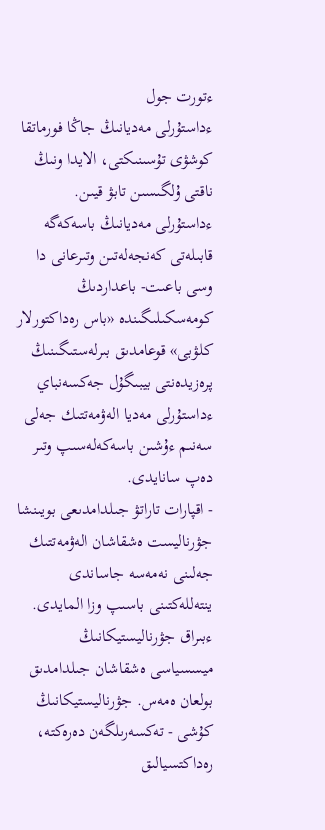ءتورت جول
ءداستۇرلى مەديانىڭ جاڭا فورماتقا كوشۋى تۇسىنىكتى، الايدا ونىڭ ناقتى ۇلگىسىن تابۋ قيىن. ءداستۇرلى مەديانىڭ باسەكەگە قابىلەتى كەنجەلەتىن وتىرعانى دا وسى باعىت- باعداردىڭ كومەسكىلىگىندە «باس رەداكتورلار كلۋبى» قوعامدىق بىرلەستىگىنىڭ پرەزيدەنتى بيبىگۇل جەكسەنباي ءداستۇرلى مەديا الەۋمەتتىك جەلى سەنىم ءۇشىن باسەكەلەسىپ وتىر دەپ سانايدى.
- اقپارات تاراتۋ جىلدامدىعى بويىنشا جۋرناليست ەشقاشان الەۋمەتتىك جەلىنى نەمەسە جاساندى ينتەللەكتىنى باسىپ وزا المايدى. ءبىراق جۋرناليستيكانىڭ ميسسياسى ەشقاشان جىلدامدىق بولعان ەمەس. جۋرناليستيكانىڭ كۇشى - تەكسەرىلگەن دەرەكتە، رەداكتسيالىق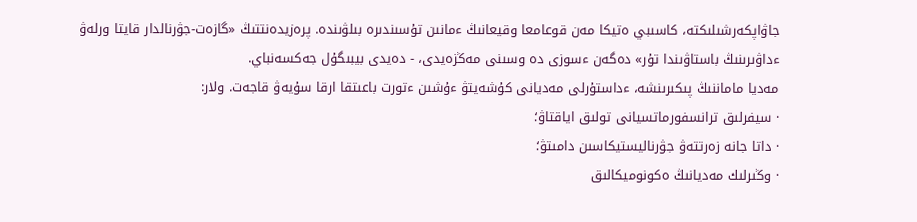جاۋاپكەرشىلىكتە، كاسىبي ەتيكا مەن قوعامعا وقيعانىڭ ءمانىن تۇسىندىرە بىلۋىندە. پرەزيدەنتتىڭ «گازەت-جۋرنالدار قايتا ورلەۋ ءداۋىرىنىڭ باستاۋىندا تۇر» دەگەن ءسوزى دە وسىنى مەڭزەيدى، - دەيدى بيبىگۇل جەكسەنباي.
مەديا ماماننىڭ پىكىرىنشە، ءداستۇرلى مەديانى كۇشەيتۋ ءۇشىن ءتورت باعىتقا ارقا سۇيەۋ قاجەت. ولار:
· سيفرلىق ترانسفورماتسيانى تولىق اياقتاۋ؛
· داتا جانە زەرتتەۋ جۋرناليستيكاسىن دامىتۋ؛
· وڭىرلىك مەديانىڭ ەكونوميكالىق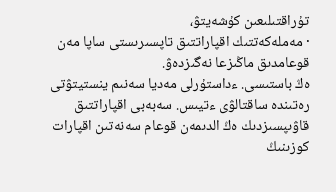تۇراقتىلىعىن كۇشەيتۋ،
· مەملەكەتتىك اقپاراتتىق تاپسىرىستى ساپا مەن قوعامدىق ماڭىزعا نەگىزدەۋ.
ەڭ باستىسى. ءداستۇرلى مەديا سەنىم ينستيتۋتى رەتىندە ساقتالۋى ءتيىس. سەبەبى اقپاراتتىق قاۋىپسىزدىك ەڭ الدىمەن قوعام سەنەتىن اقپارات كوزىنىڭ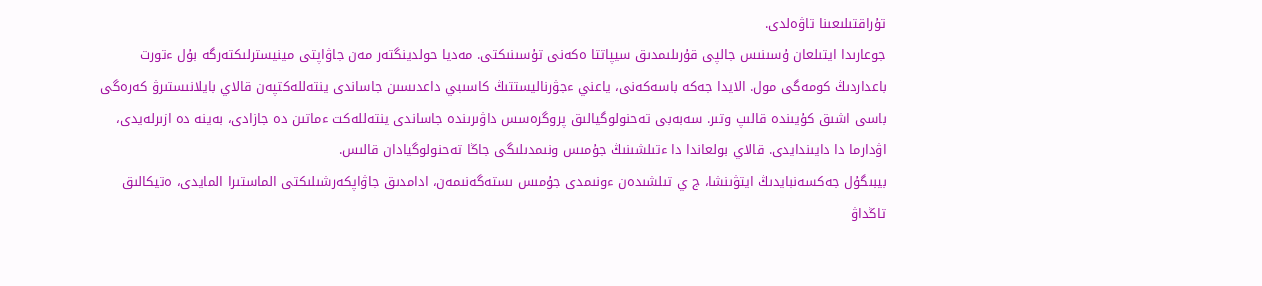تۇراقتىلىعىنا تاۋەلدى.
جوعارىدا ايتىلعان ۇسىنىس جالپى قۇرىلىمدىق سيپاتتا ەكەنى تۇسىنىكتى. مەديا حولدينگتەر مەن جاۋاپتى مينيسترلىكتەرگە بۇل ءتورت باعداردىڭ كومەگى مول. الايدا جەكە باسەكەنى، ياعني ءجۋرناليستتىڭ كاسىبي داعدىسىن جاساندى ينتەللەكتپەن قالاي بايلانىستىرۋ كەرەگى باسى اشىق كۇيىندە قالىپ وتىر. سەبەبى تەحنولوگيالىق پروگرەسس داۋىرىندە جاساندى ينتەللەكت ءماتىن دە جازادى، بەينە دە ازىرلەيدى، اۋدارما دا دايىندايدى. قالاي بولعاندا دا ءتىلشىنىڭ جۇمىس ونىمدىلىگى جاڭا تەحنولوگيادان قالىس.
بيبىگۇل جەكسەنبايدىڭ ايتۋىنشا، ج ي تىلشىدەن ءونىمدى جۇمىس ىستەگەنىمەن، ادامدىق جاۋاپكەرشىلىكتى الماستىرا المايدى، ەتيكالىق تاڭداۋ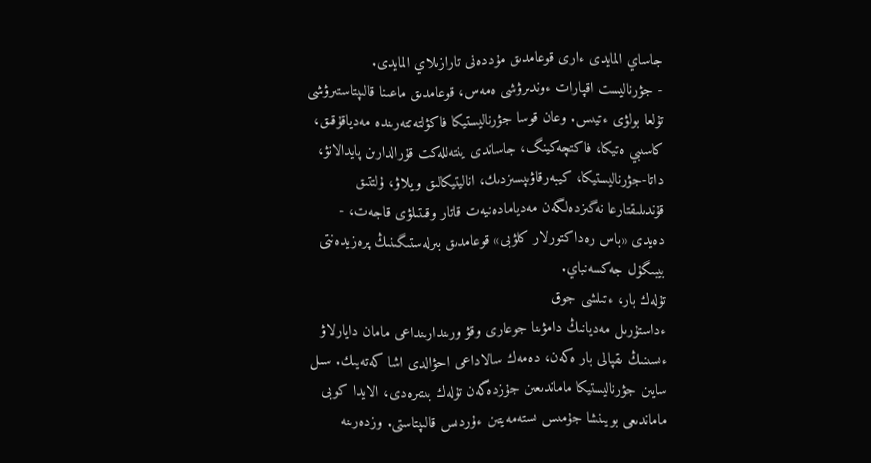جاساي المايدى ءارى قوعامدىق مۇددەنى تارازىلاي المايدى.
- جۋرناليست اقپارات ءوندىرۋشى ەمەس، قوعامدىق ماعىنا قالىپتاستىرۋشى تۇلعا بولۋى ءتيىس. وعان قوسا جۋرناليستيكا فاكۋلتەتتەرىندە مەدياقۇقىق، كاسىبي ەتيكا، فاكتچەكينگ، جاساندى ينتەللەكت قۇرالدارىن پايدالانۋ، داتا-جۋرناليستيكا، كيبەرقاۋىپسىزدىك، اناليتيكالىق ويلاۋ، ۇلتتىق قۇندىلىقتارعا نەگىزدەلگەن مەديامادەنيەت قاتار وقىتىلۋى قاجەت، - دەيدى «باس رەداكتورلار كلۋبى» قوعامدىق بىرلەستىگىنىڭ پرەزيدەنتى بيبىگۇل جەكسەنباي.
تۇلەك بار، ءتىلشى جوق
ءداستۇرىل مەديانىڭ دامۋىنا جوعارى وقۋ ورىندارىنداعى مامان دايارلاۋ ءىسىنىڭ ىقپالى بار ەكەن، دەمەك سالاداعى احۋالدى اشا كەتەيىك. سىل سايىن جۋرناليستيكا ماماندىعىن جۇزدەگەن تۇلەك بىتىرەدى، الايدا كوبى ماماندىعى بويىنشا جۇمىس ىستەمەيتىن ءۇردىس قالىپتاستى. وزدەرىنە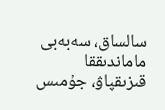سالساق، سەبەبى ماماندىققا قىزىقپاۋ، جۇمىس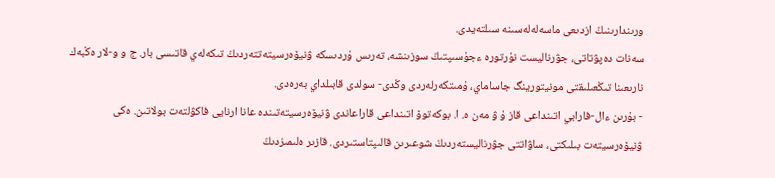ورىندارىنىڭ ازدىعى ماسەلەلەسىنە سىلتەيدى.
سەنات دەپۋتاتى، جۋرناليست نۇرتورە ءجۇسىپتىڭ سوزىنشە، تەرىس ۇردىسكە ۋنيۆەرسيتەتتەردىڭ تىكەلەي قاتىسى بار. ج و و-لار ەڭبەك نارىعىنا تىڭعىلىقتى مونيتورينگ جاساماي، ۇمىتكەرلەردى وڭدى- سولدى قابىلداي بەرەدى.
- بۇرىن ءال-فارابي اتىنداعى قاز ۇ ۋ مەن ە. ا. بوكەتوۆ اتىنداعى قاراعاندى ۋنيۆەرسيتەتىندە عانا ارنايى فاكۋلتەت بولاتىن. ەكى ۋنيۆەرسيتەت بىلىكتى، ساۋاتتى جۋرناليستەردىڭ شوعىرىن قالىپتاستىردى. قازىر ەلىمىزدىڭ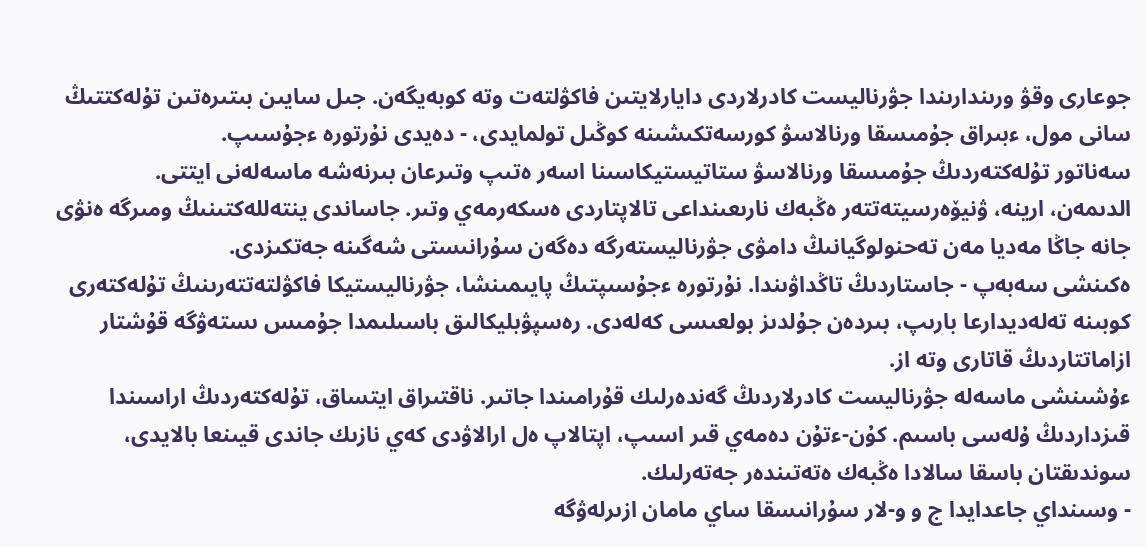جوعارى وقۋ ورىندارىندا جۋرناليست كادرلاردى دايارلايتىن فاكۋلتەت وتە كوبەيگەن. جىل سايىن بىتىرەتىن تۇلەكتتىڭ سانى مول، ءبىراق جۇمىسقا ورنالاسۋ كورسەتكىشىنە كوڭىل تولمايدى، - دەيدى نۇرتورە ءجۇسىپ.
سەناتور تۇلەكتەردىڭ جۇمىسقا ورنالاسۋ ستاتيستيكاسىنا اسەر ەتىپ وتىرعان بىرنەشە ماسەلەنى ايتتى.
الدىمەن، ارينە، ۋنيۆەرسيتەتتەر ەڭبەك نارىعىنداعى تالاپتاردى ەسكەرمەي وتىر. جاساندى ينتەللەكتىنىڭ ومىرگە ەنۋى جانە جاڭا مەديا مەن تەحنولوگيانىڭ دامۋى جۋرناليستەرگە دەگەن سۇرانىستى شەگىنە جەتكىزدى.
ەكىنشى سەبەپ - جاستاردىڭ تاڭداۋىندا. نۇرتورە ءجۇسىپتىڭ پايىمىنشا، جۋرناليستيكا فاكۋلتەتتەرىنىڭ تۇلەكتەرى كوبىنە تەلەديدارعا بارىپ، بىردەن جۇلدىز بولعىسى كەلەدى. رەسپۋبليكالىق باسىلىمدا جۇمىس ىستەۋگە قۇشتار ازاماتتاردىڭ قاتارى وتە از.
ءۇشىنشى ماسەلە جۋرناليست كادرلاردىڭ گەندەرلىك قۇرامىندا جاتىر. ناقتىراق ايتساق، تۇلەكتەردىڭ اراسىندا قىزداردىڭ ۇلەسى باسىم. كۇن-ءتۇن دەمەي قىر اسىپ، اپتالاپ ەل ارالاۋدى كەي نازىك جاندى قيىنعا بالايدى، سوندىقتان باسقا سالادا ەڭبەك ەتەتىندەر جەتەرلىك.
- وسىنداي جاعدايدا ج و و-لار سۇرانىسقا ساي مامان ازىرلەۋگە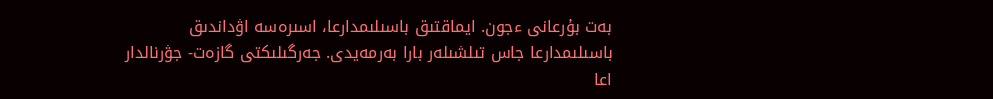بەت بۇرعانى ءجون. ايماقتىق باسىلىمدارعا، اسىرەسە اۋداندىق باسىلىمدارعا جاس تىلشىلەر بارا بەرمەيدى. جەرگىلىكتى گازەت- جۋرنالدار اعا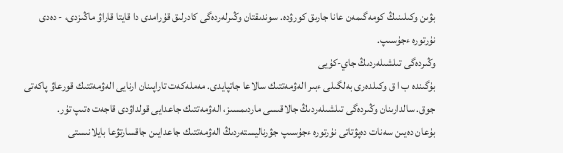بۋىن وكىلىنىڭ كومەگىمەن عانا جارىق كورۋدە. سوندىقتان وڭىرلەردەگى كادرلىق قۇرامدى دا قايتا قاراۋ ماڭىزدى، - دەدى نۇرتورە ءجۇسىپ.
وڭىردەگى تىلشىلەردىڭ جاي-كۇيى
بۇگىندە ب ا ق وكىلدەرى بەلگىلى ءبىر الەۋمەتتىك سالاعا جاتپايدى. مەملەكەت تاراپىنان ارنايى الەۋمەتتىك قورعاۋ پاكەتى جوق. سالدارىنان وڭىردەگى تىلشىلەردىڭ جالاقىسى ماردىمسىز، الەۋمەتتىك جاعدايى قولداۋدى قاجەت ەتىپ تۇر.
بۇعان دەيىن سەنات دەپۋتاتى نۇرتورە ءجۇسىپ جۋرناليستەردىڭ الەۋمەتتىك جاعدايىن جاقسارتۋعا بايلانىستى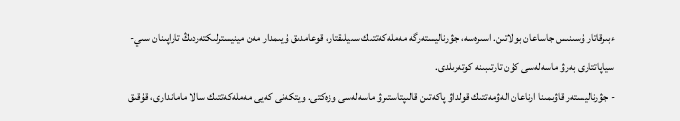ءبىرقاتار ۇسىنىس جاساعان بولاتىن. اسىرەسە، جۋرناليستەرگە مەملەكەتتىك سىيلىقتار، قوعامدىق ۇيىمدار مەن مينيسترلىكتەردىڭ تاراپىنان سىي- سياپاتتارى بەرۋ ماسەلەسى كۇن تارتىبىنە كوتەرىلدى.
- جۋرناليستەر قاۋىمىنا ارناعان الەۋمەتتىك قولداۋ پاكەتىن قالىپتاستىرۋ ماسەلەسى وزەكتى. ويتكەنى كەيى مەملەكەتتىك سالا ماماندارى، قۇقىق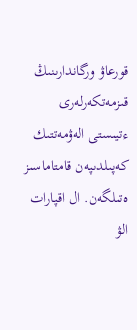قورعاۋ ورگاندارىنىڭ قىزمەتكەرلەرى ءتيىستى الەۋمەتتىك كەپىلدىپەن قامتاماسىز ەتىلگەن. ال اقپارات الۋ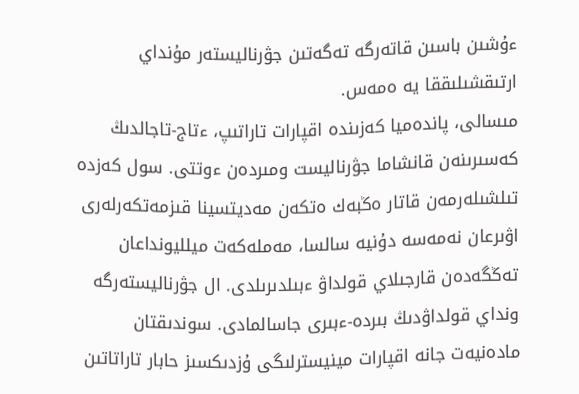ءۇشىن باسىن قاتەرگە تەگەتىن جۋرناليستەر مۇنداي ارتىقشىلىققا يە ەمەس.
مىسالى، پاندەميا كەزىندە اقپارات تاراتىپ، ءتاج-تاجالدىڭ كەسىرىنەن قانشاما جۋرناليست ومىردەن ءوتتى. سول كەزدە تىلشىلەرمەن قاتار ەڭبەك ەتكەن مەديتسينا قىزمەتكەرلەرى اۋىرعان نەمەسە دۇنيە سالسا، مەملەكەت ميلليونداعان تەڭگەدەن قارجىلاي قولداۋ ءبىلدىرىلدى. ال جۋرناليستەرگە ونداي قولداۋدىڭ بىردە-ءبىرى جاسالمادى. سوندىقتان مادەنيەت جانە اقپارات مينيسترلىگى ۇزدىكسىز حابار تاراتاتىن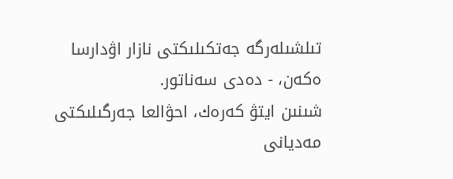تىلشىلەرگە جەتكىلىكتى نازار اۋدارسا ەكەن، - دەدى سەناتور.
شىنىن ايتۋ كەرەك، احۋالعا جەرگىلىكتى مەديانى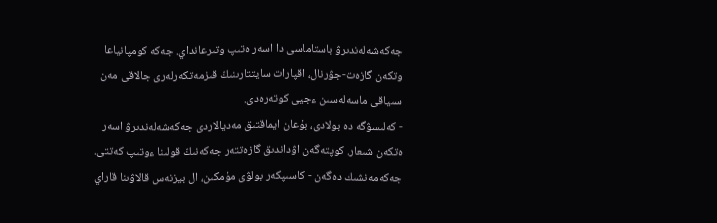جەكەشەلەندىرۋ باستاماسى دا اسەر ەتىپ وتىرعانداي. جەكە كومپانياعا وتكەن گازەت-جۋرنال، اقپارات سايتتارىنىڭ قىزمەتكەرلەرى جالاقى مەن سىياقى ماسەلەسىن ءجيى كوتەرەدى.
- كەلىسۋگە دە بولادى، بۇعان ايماقتىق مەديالاردى جەكەشەلەندىرۋ اسەر ەتكەن شىعار. كوپتەگەن اۋداندىق گازەتتەر جەكەنىڭ قولىنا ءوتىپ كەتتى. جەكەمەنشىك دەگەن - كاسىپكەر بولۋى مۇمكىن، ال بيزنەس قالاۋىنا قاراي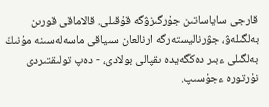قارجى ساياساتىن جۇرگىزۋگە قۇقىلى. قالاماقى قورىن بەلگىلەۋ، جۋرناليستەرگە ارنالعان سىياقى ماسەلەسىنە مۇنىڭ بەلگىلى ءبىر دەڭگەيدە ىقپالى بولادى، - دەپ تولىقتىردى نۇرتورە ءجۇسىپ.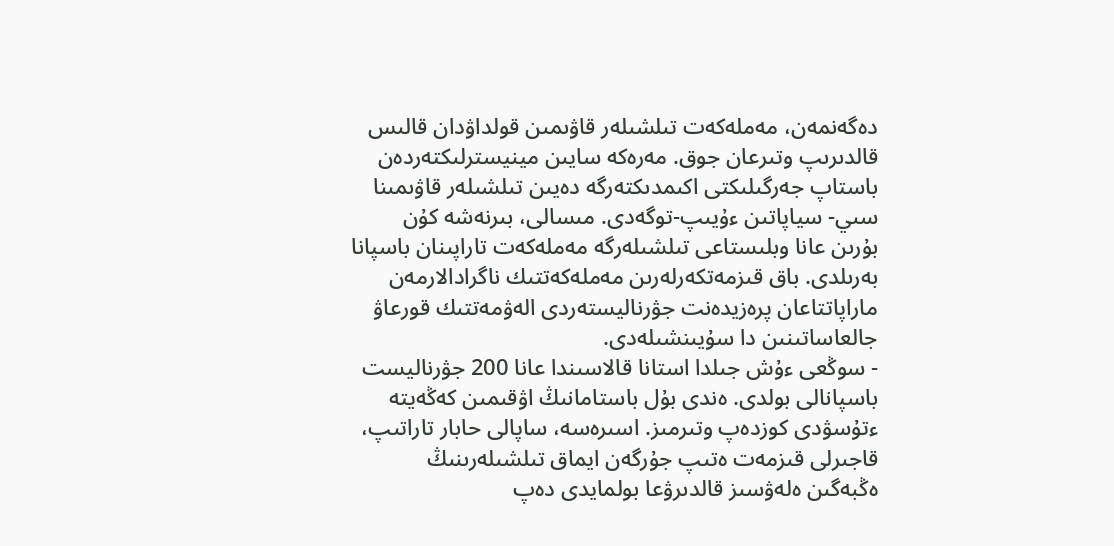دەگەنمەن، مەملەكەت تىلشىلەر قاۋىمىن قولداۋدان قالىس قالدىرىپ وتىرعان جوق. مەرەكە سايىن مينيسترلىكتەردەن باستاپ جەرگىلىكتى اكىمدىكتەرگە دەيىن تىلشىلەر قاۋىمىنا سىي- سياپاتىن ءۇيىپ-توگەدى. مىسالى، بىرنەشە كۇن بۇرىن عانا وبلىستاعى تىلشىلەرگە مەملەكەت تاراپىنان باسپانا بەرىلدى. باق قىزمەتكەرلەرىن مەملەكەتتىك ناگرادالارمەن ماراپاتتاعان پرەزيدەنت جۋرناليستەردى الەۋمەتتىك قورعاۋ جالعاساتىنىن دا سۇيىنشىلەدى.
- سوڭعى ءۇش جىلدا استانا قالاسىندا عانا 200 جۋرناليست باسپانالى بولدى. ەندى بۇل باستامانىڭ اۋقىمىن كەڭەيتە ءتۇسۋدى كوزدەپ وتىرمىز. اسىرەسە، ساپالى حابار تاراتىپ، قاجىرلى قىزمەت ەتىپ جۇرگەن ايماق تىلشىلەرىنىڭ ەڭبەگىن ەلەۋسىز قالدىرۋعا بولمايدى دەپ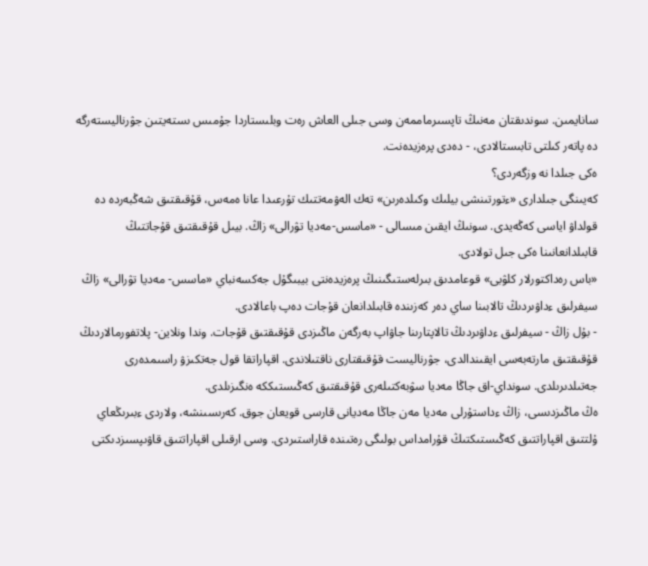سانايمىن. سوندىقتان مەنىڭ تاپسىرماممەن وسى جىلى العاش رەت وبلىستاردا جۇمىس ىستەيتىن جۋرناليستەرگە دە پاتەر كىلتى تابىستالادى، - دەدى پرەزيدەنت.
ەكى جىلدا نە وزگەردى؟
كەيىنگى جىلدارى «ءتورتىنشى بيلىك وكىلدەرىن» تەك الەۋمەتتىك تۇرعىدا عانا ەمەس، قۇقىقتىق شەڭبەردە دە قولداۋ اياسى كەڭەيدى. سونىڭ ايقىن مىسالى - «ماسس-مەديا تۋرالى» زاڭ. بيىل قۇقىقتىق قۇجاتتىڭ قابىلدانعانىنا ەكى جىل تولادى.
«باس رەداكتورلار كلۋبى» قوعامدىق بىرلەستىگىنىڭ پرەزيدەنتى بيبىگۇل جەكسەنباي «ماسس- مەديا تۋرالى» زاڭ سيفرلىق ءداۋىردىڭ تالابىنا ساي دەر كەزىندە قابىلدانعان قۇجات دەپ باعالادى.
- بۇل زاڭ - سيفرلىق ءداۋىردىڭ تالاپتارىنا جاۋاپ بەرگەن ماڭىزدى قۇقىقتىق قۇجات. وندا ونلاين- پلاتفورمالاردىڭ قۇقىقتىق مارتەبەسى ايقىندالدى، جۋرناليست قۇقىقتارى ناقتىلاندى. اقپاراتقا قول جەتكىزۋ راسىمدەرى جەتىلدىرىلدى. سونداي-اق جاڭا مەديا سۋبەكتىلەرى قۇقىقتىق كەڭىستىككە ەنگىزىلدى.
ەڭ ماڭىزدىسى، زاڭ ءداستۇرلى مەديا مەن جاڭا مەديانى قارسى قويعان جوق. كەرىسىنشە، ولاردى ءبىرىڭعاي ۇلتتىق اقپاراتتىق كەڭىستىكتىڭ قۇرامداس بولىگى رەتىندە قاراستىردى. وسى ارقىلى اقپاراتتىق قاۋىپسىزدىكتى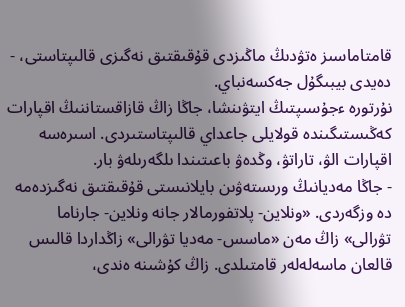قامتاماسىز ەتۋدىڭ ماڭىزدى قۇقىقتىق نەگىزى قالىپتاستى، - دەيدى بيبىگۇل جەكسەنباي.
نۇرتورە ءجۇسىپتىڭ ايتۋىنشا، جاڭا زاڭ قازاقستاننىڭ اقپارات كەڭىستىگىندە قولايلى جاعداي قالىپتاستىردى. اسىرەسە اقپارات الۋ، تاراتۋ، وڭدەۋ باعىتىندا ىلگەرىلەۋ بار.
- جاڭا مەديانىڭ ورىستەۋىن بايلانىستى قۇقىقتىق نەگىزدەمە دە وزگەردى. «ونلاين- پلاتفورمالار جانە ونلاين- جارناما تۋرالى» زاڭ مەن «ماسس- مەديا تۋرالى» زاڭداردا قالىس قالعان ماسەلەلەر قامتىلدى. زاڭ كۇشىنە ەندى،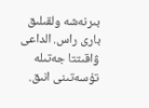بىرنەشە ولقىلىق بارى راس. الداعى ۋاقىتتا جەتىلە تۇسەتىنى انىق.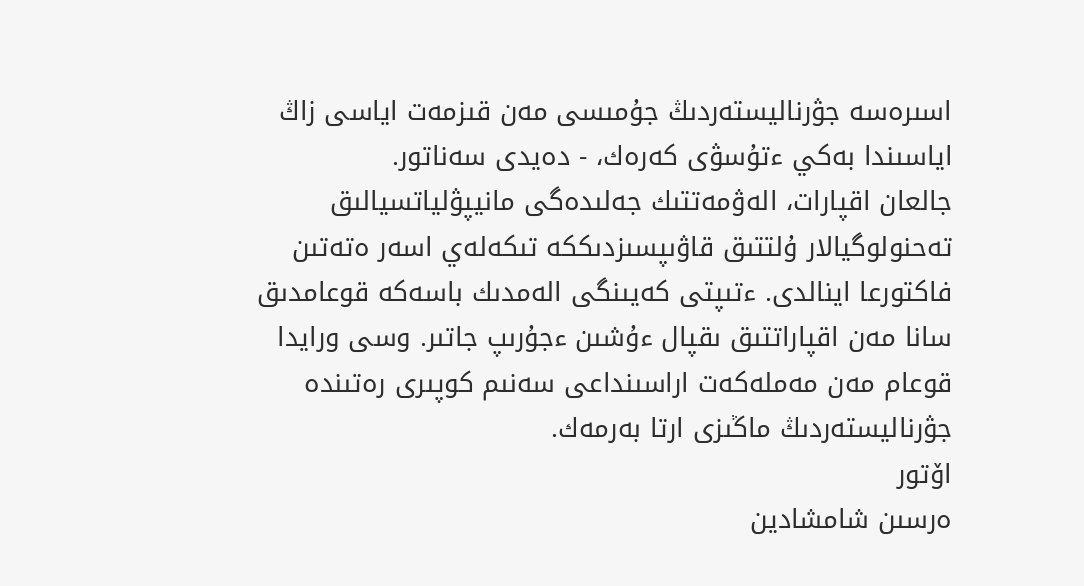اسىرەسە جۋرناليستەردىڭ جۇمىسى مەن قىزمەت اياسى زاڭ اياسىندا بەكي ءتۇسۋى كەرەك، - دەيدى سەناتور.
جالعان اقپارات، الەۋمەتتىك جەلىدەگى مانيپۋلياتسيالىق تەحنولوگيالار ۇلتتىق قاۋىپسىزدىككە تىكەلەي اسەر ەتەتىن فاكتورعا اينالدى. ءتىپتى كەيىنگى الەمدىك باسەكە قوعامدىق سانا مەن اقپاراتتىق ىقپال ءۇشىن ءجۇرىپ جاتىر. وسى ورايدا قوعام مەن مەملەكەت اراسىنداعى سەنىم كوپىرى رەتىندە جۋرناليستەردىڭ ماڭىزى ارتا بەرمەك.
اۆتور
ەرسىن شامشادين